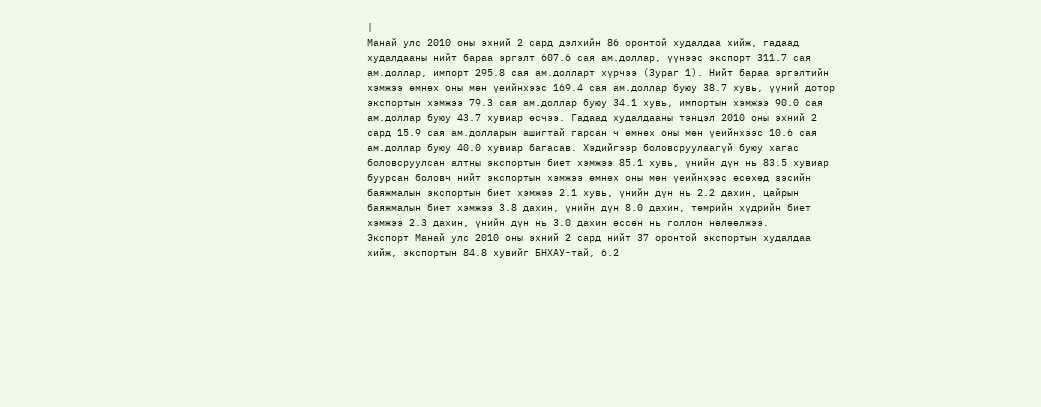|
Манай улс 2010 оны эхний 2 сард дэлхийн 86 оронтой худалдаа хийж, гадаад худалдааны нийт бараа эргэлт 607.6 сая ам.доллар, үүнээс экспорт 311.7 сая ам.доллар, импорт 295.8 сая ам.долларт хүрчээ (Зураг 1). Нийт бараа эргэлтийн хэмжээ өмнөх оны мөн үеийнхээс 169.4 сая ам.доллар буюу 38.7 хувь, үүний дотор экспортын хэмжээ 79.3 сая ам.доллар буюу 34.1 хувь, импортын хэмжээ 90.0 сая ам.доллар буюу 43.7 хувиар өсчээ. Гадаад худалдааны тэнцэл 2010 оны эхний 2 сард 15.9 сая ам.долларын ашигтай гарсан ч өмнөх оны мөн үеийнхээс 10.6 сая ам.доллар буюу 40.0 хувиар багасав. Хэдийгээр боловсруулаагүй буюу хагас боловсруулсан алтны экспортын биет хэмжээ 85.1 хувь, үнийн дүн нь 83.5 хувиар буурсан боловч нийт экспортын хэмжээ өмнөх оны мөн үеийнхээс өсөхөд зэсийн баяжмалын экспортын биет хэмжээ 2.1 хувь, үнийн дүн нь 2.2 дахин, цайрын баяжмалын биет хэмжээ 3.8 дахин, үнийн дүн 8.0 дахин, төмрийн хүдрийн биет хэмжээ 2.3 дахин, үнийн дүн нь 3.0 дахин өссөн нь голлон нөлөөлжээ.
Экспорт Манай улс 2010 оны эхний 2 сард нийт 37 оронтой экспортын худалдаа хийж, экспортын 84.8 хувийг БНХАУ-тай, 6.2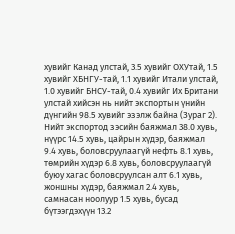хувийг Канад улстай, 3.5 хувийг ОХУтай, 1.5 хувийг ХБНГУ-тай, 1.1 хувийг Итали улстай, 1.0 хувийг БНСУ-тай, 0.4 хувийг Их Британи улстай хийсэн нь нийт экспортын үнийн дүнгийн 98.5 хувийг эзэлж байна (Зураг 2). Нийт экспортод зэсийн баяжмал 38.0 хувь, нүүрс 14.5 хувь, цайрын хүдэр, баяжмал 9.4 хувь, боловсруулаагүй нефть 8.1 хувь, төмрийн хүдэр 6.8 хувь, боловсруулаагүй буюу хагас боловсруулсан алт 6.1 хувь, жоншны хүдэр, баяжмал 2.4 хувь, самнасан ноолуур 1.5 хувь, бусад бүтээгдэхүүн 13.2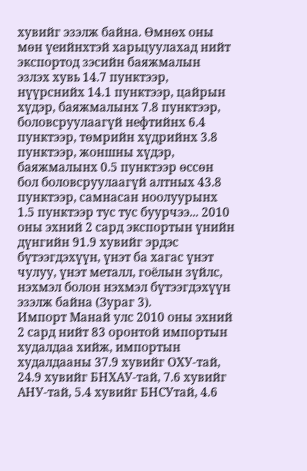хувийг эзэлж байна. Өмнөх оны мөн үеийнхтэй харьцуулахад нийт экспортод зэсийн баяжмалын эзлэх хувь 14.7 пунктээр, нүүрснийх 14.1 пунктээр, цайрын хүдэр, баяжмалынх 7.8 пунктээр, боловсруулаагүй нефтийнх 6.4 пунктээр, төмрийн хүдрийнх 3.8 пунктээр, жоншны хүдэр, баяжмалынх 0.5 пунктээр өссөн бол боловсруулаагүй алтных 43.8 пунктээр, самнасан ноолуурынх 1.5 пунктээр тус тус буурчээ... 2010 оны эхний 2 сард экспортын үнийн дүнгийн 91.9 хувийг эрдэс бүтээгдэхүүн, үнэт ба хагас үнэт чулуу, үнэт металл, гоёлын зүйлс, нэхмэл болон нэхмэл бүтээгдэхүүн эзэлж байна (Зураг 3).
Импорт Манай улс 2010 оны эхний 2 сард нийт 83 оронтой импортын худалдаа хийж, импортын худалдааны 37.9 хувийг ОХУ-тай, 24.9 хувийг БНХАУ-тай, 7.6 хувийг АНУ-тай, 5.4 хувийг БНСУтай, 4.6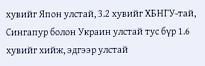хувийг Япон улстай, 3.2 хувийг ХБНГУ-тай, Сингапур болон Украин улстай тус бүр 1.6 хувийг хийж, эдгээр улстай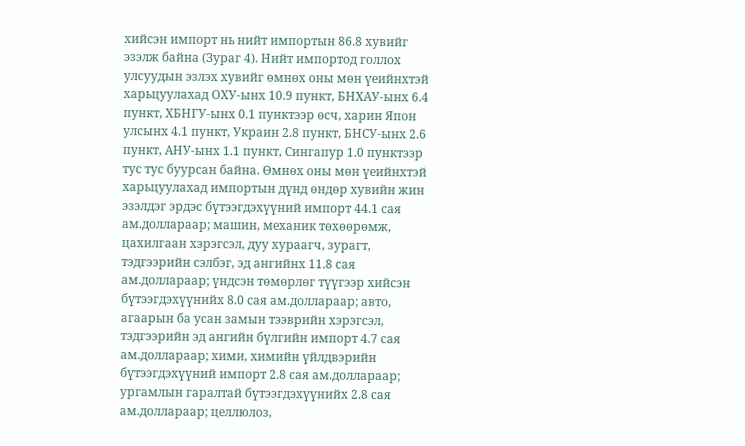хийсэн импорт нь нийт импортын 86.8 хувийг эзэлж байна (Зураг 4). Нийт импортод голлох улсуудын эзлэх хувийг өмнөх оны мөн үеийнхтэй харьцуулахад ОХУ-ынх 10.9 пункт, БНХАУ-ынх 6.4 пункт, ХБНГУ-ынх 0.1 пунктээр өсч, харин Япон улсынх 4.1 пункт, Украин 2.8 пункт, БНСУ-ынх 2.6 пункт, АНУ-ынх 1.1 пункт, Сингапур 1.0 пунктээр тус тус буурсан байна. Өмнөх оны мөн үеийнхтэй харьцуулахад импортын дүнд өндөр хувийн жин эзэлдэг эрдэс бүтээгдэхүүний импорт 44.1 сая ам.доллараар; машин, механик төхөөрөмж, цахилгаан хэрэгсэл, дуу хураагч, зурагт, тэдгээрийн сэлбэг, эд ангийнх 11.8 сая ам.доллараар; үндсэн төмөрлөг түүгээр хийсэн бүтээгдэхүүнийх 8.0 сая ам.доллараар; авто, агаарын ба усан замын тээврийн хэрэгсэл, тэдгээрийн эд ангийн бүлгийн импорт 4.7 сая ам.доллараар; хими, химийн үйлдвэрийн бүтээгдэхүүний импорт 2.8 сая ам.доллараар; ургамлын гаралтай бүтээгдэхүүнийх 2.8 сая ам.доллараар; целлюлоз,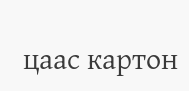цаас картон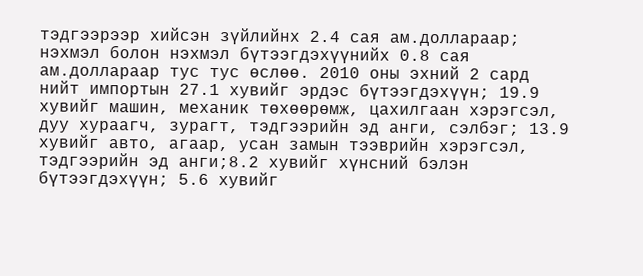тэдгээрээр хийсэн зүйлийнх 2.4 сая ам.доллараар; нэхмэл болон нэхмэл бүтээгдэхүүнийх 0.8 сая ам.доллараар тус тус өслөө. 2010 оны эхний 2 сард нийт импортын 27.1 хувийг эрдэс бүтээгдэхүүн; 19.9 хувийг машин, механик төхөөрөмж, цахилгаан хэрэгсэл, дуу хураагч, зурагт, тэдгээрийн эд анги, сэлбэг; 13.9 хувийг авто, агаар, усан замын тээврийн хэрэгсэл, тэдгээрийн эд анги;8.2 хувийг хүнсний бэлэн бүтээгдэхүүн; 5.6 хувийг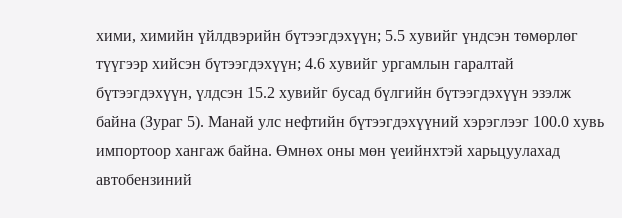хими, химийн үйлдвэрийн бүтээгдэхүүн; 5.5 хувийг үндсэн төмөрлөг түүгээр хийсэн бүтээгдэхүүн; 4.6 хувийг ургамлын гаралтай бүтээгдэхүүн, үлдсэн 15.2 хувийг бусад бүлгийн бүтээгдэхүүн эзэлж байна (Зураг 5). Манай улс нефтийн бүтээгдэхүүний хэрэглээг 100.0 хувь импортоор хангаж байна. Өмнөх оны мөн үеийнхтэй харьцуулахад автобензиний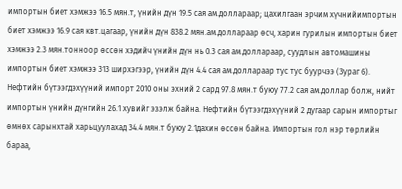импортын биет хэмжээ 16.5 мян.т, үнийн дүн 19.5 сая ам.доллараар; цахилгаан эрчим хүчнийимпортын биет хэмжээ 16.9 сая квт.цагаар, үнийн дүн 838.2 мян.ам.доллараар өсч, харин гурилын импортын биет хэмжээ 2.3 мян.тонноор өссөн хэдийч үнийн дүн нь 0.3 сая ам.доллараар, суудлын автомашины импортын биет хэмжээ 313 ширхэгээр, үнийн дүн 4.4 сая ам.доллараар тус тус буурчээ (Зураг 6). Нефтийн бүтээгдэхүүний импорт 2010 оны эхний 2 сард 97.8 мян.т буюу 77.2 сая ам.доллар болж, нийт импортын үнийн дүнгийн 26.1 хувийг эзэлж байна. Нефтийн бүтээгдэхүүний 2 дугаар сарын импортыг өмнөх сарынхтай харьцуулахад 34.4 мян.т буюу 2.1дахин өссөн байна. Импортын гол нэр төрлийн бараа,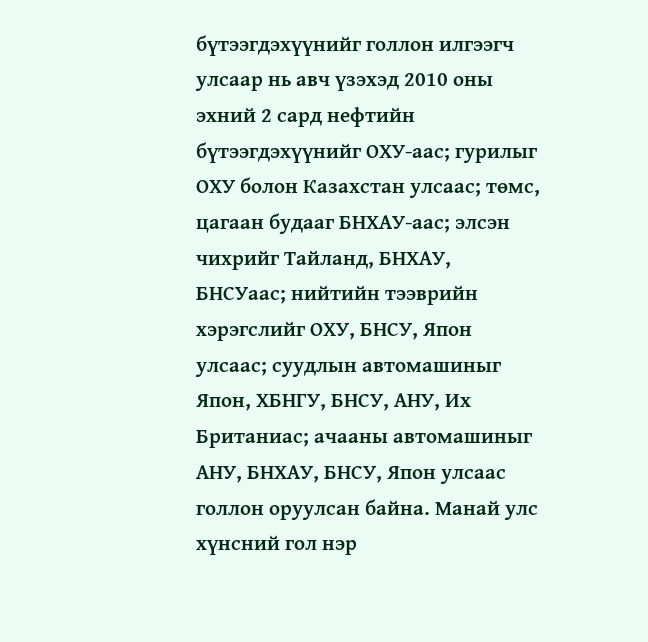бүтээгдэхүүнийг голлон илгээгч улсаар нь авч үзэхэд 2010 оны эхний 2 сард нефтийн бүтээгдэхүүнийг ОХУ-аас; гурилыг ОХУ болон Казахстан улсаас; төмс, цагаан будааг БНХАУ-аас; элсэн чихрийг Тайланд, БНХАУ, БНСУаас; нийтийн тээврийн хэрэгслийг ОХУ, БНСУ, Япон улсаас; суудлын автомашиныг Япон, ХБНГУ, БНСУ, АНУ, Их Британиас; ачааны автомашиныг АНУ, БНХАУ, БНСУ, Япон улсаас голлон оруулсан байна. Манай улс хүнсний гол нэр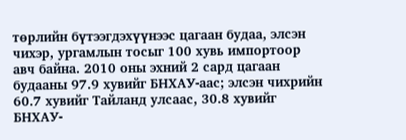төрлийн бүтээгдэхүүнээс цагаан будаа, элсэн чихэр, ургамлын тосыг 100 хувь импортоор авч байна. 2010 оны эхний 2 сард цагаан будааны 97.9 хувийг БНХАУ-аас; элсэн чихрийн 60.7 хувийг Тайланд улсаас, 30.8 хувийг БНХАУ-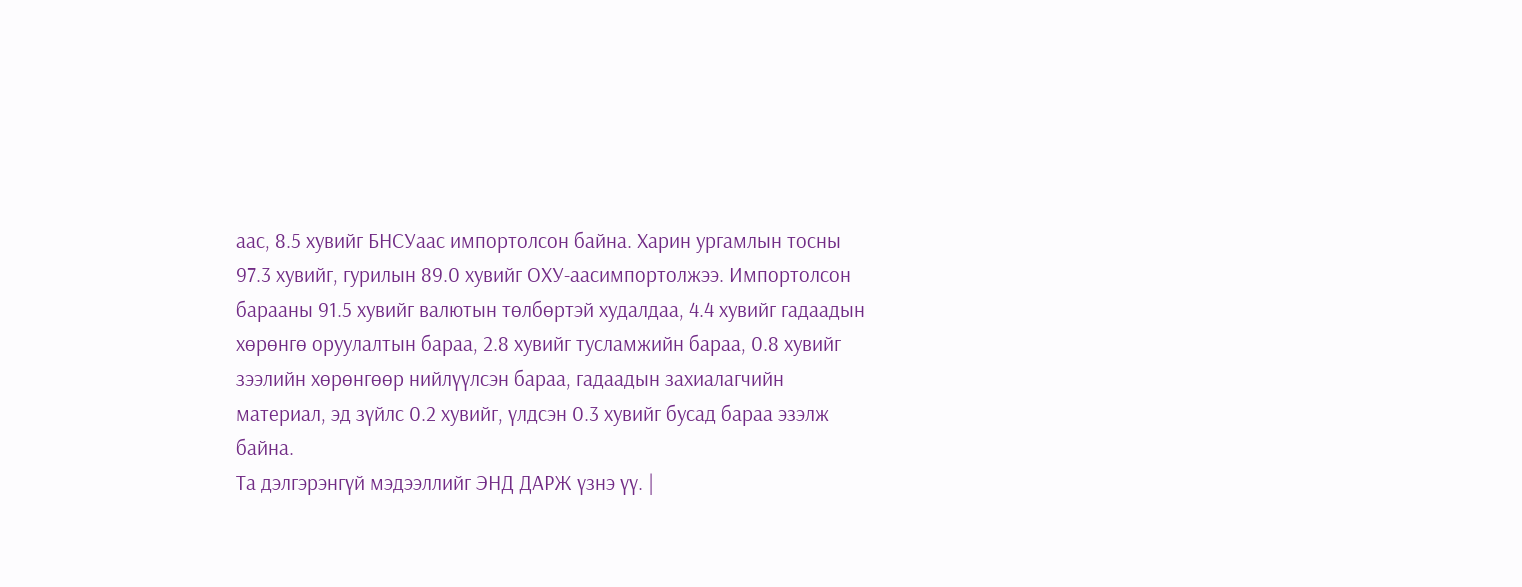аас, 8.5 хувийг БНСУаас импортолсон байна. Харин ургамлын тосны 97.3 хувийг, гурилын 89.0 хувийг ОХУ-аасимпортолжээ. Импортолсон барааны 91.5 хувийг валютын төлбөртэй худалдаа, 4.4 хувийг гадаадын хөрөнгө оруулалтын бараа, 2.8 хувийг тусламжийн бараа, 0.8 хувийг зээлийн хөрөнгөөр нийлүүлсэн бараа, гадаадын захиалагчийн материал, эд зүйлс 0.2 хувийг, үлдсэн 0.3 хувийг бусад бараа эзэлж байна.
Та дэлгэрэнгүй мэдээллийг ЭНД ДАРЖ үзнэ үү. |